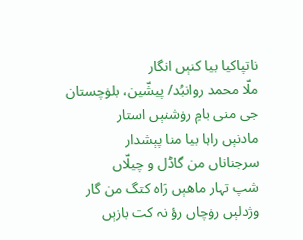ناتپاکیا بیا کنېں انگار
ملّا محمد روانبُد/ پیشّین، بلۏچستان
جی منی بامِ رۏشنېں استار
مادنېں راہا بیا منا پېشدار
سرجناناں من گاڈل و چیلّاں
شپ تہار ماھېں رَاہ کتگ من گار
وژدلېں رۏچاں رؤ نہ کت بازېں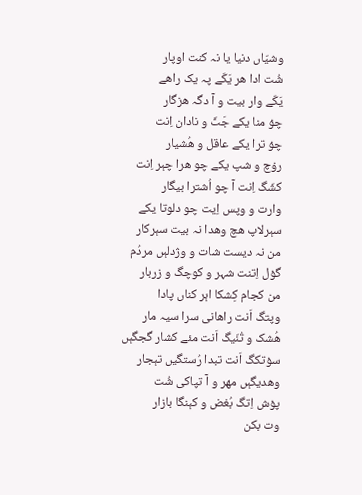وشیّاں دنیا یا نہ کنت اوپار
شُت ادا ھر یَکّے پہ یک راھے
یَکّے وار بیت و آ دگہ ھزگار
چۏ منا یکے جَٹّ و نادان اِنت
چۏ ترا یکے عاقل و ھُشیار
رۏچ و شپ یکے چو ھرا چېر اِنت
کشّگ اِنت آ چو اُشترا بیگار
وارت و وپس اِیت چو دلوتا یکے
سېرلاپ ھچ وھدا نہ بیت سېرکار
من نہ دیست شات و وژدلېں مردُم
گۏل اِتنت شہر و کوچگ و زربار
من کجام کِشکا اېر کناں پادا
وپتگ اَنت راھانی سرا سیہ مار
ھُشک و تُنّیگ اَنت مئے کشار گجگېں
سۏتکگ اَنت تبدا رُستگیں تېجار
وھدیگېں مھر و آ تپاکی شُت
پۏش اِتگ بُغض و کېنگا بازار
وت بکن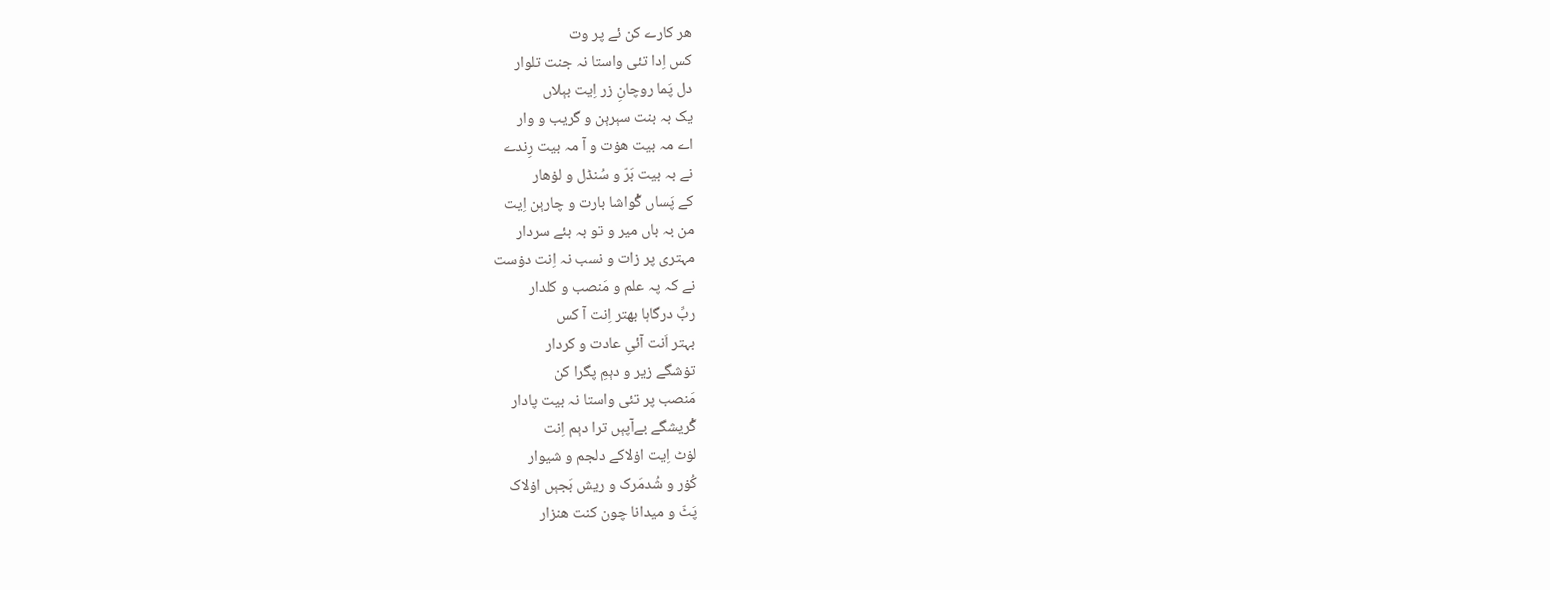ھر کارے کن ئے پر وت
کس اِدا تئی واستا نہ جنت تلوار
دل پَما روچانِ زر اِیت بېلاں
یک بہ بنت سېرېن و گریب و وار
اے مہ بیت ھۏت و آ مہ بیت رِندے
نے بہ بیت بَرّ و سُنڈل و لۏھار
کے پَساں گْواشا بارت و چارېن اِیت
من بہ باں میر و تو بہ بئے سردار
مہتری پر زات و نسب نہ اِنت دۏست
نے کہ پہ علم و مَنصب و کلدار
ربِّ درگاہا بھتر اِنت آ کس
بہتر اَنت آئیِ عادت و کردار
تۏشگے زیر و دېمِ پگرا کن
مَنصب پر تئی واستا نہ بیت پادار
گْریشگے بےآپېں ترا دېم اِنت
لۏٹ اِیت اۏلاکے دلجم و شیوار
کُۏر و شُدمَرک و ریش بَجېں اۏلاک
پَٹّ و میدانا چون کنت ھنزار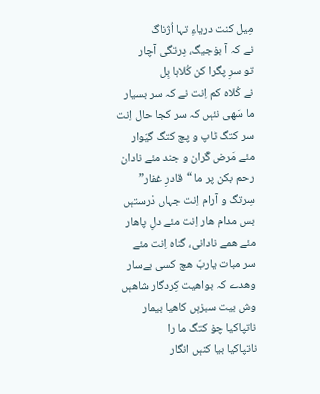مِیل کنت دریاءِ تہا اُژناگ
نے کہ آ بۏجیگ، دِرتگی آچار
تو سرِ پگرا کن کُلاہا بِل
نے کُلاہ کم اِنت نے کہ سر بسیار
ما سَھی نئېں کہ سر کجا حال اِنت
سر کتگ ٹاپ و پچ کتگ گیّوار
مئے مَرض گْران و جند مئے نادان
رحم بکن پر ما “قادرِ غفار”
سِرتگ و آرام اِنت جہاں دْرستېں
بس مدام ھار اِنت مئے دلِ پاھار
مئے ھمے نادانی، گناہ اِنت مئے
سر مبات یاربّ ھچ کسی بےسار
وھدے کہ بواھیت کِردگار شاھېں
وش بیت سبزېں کاھیا بیمار
ناتپاکیا چۏ کتگ ما را
ناتپاکیا بیا کنېں انگار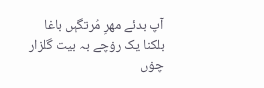آپ بدئے مھرِ مُرتگېں باغا
بلکنا یک رۏچے بہ بیت گلزار
چۏں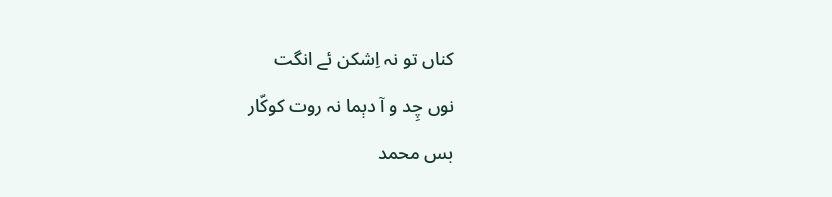کناں تو نہ اِشکن ئے انگت
نوں چِد و آ دېما نہ روت کوکّار
بس محمد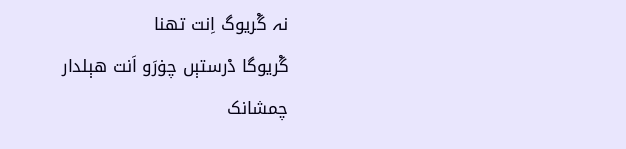نہ گْریوگ اِنت تھنا
گْریوگا دْرستېں چۏرَو اَنت ھېلدار
چمشانک